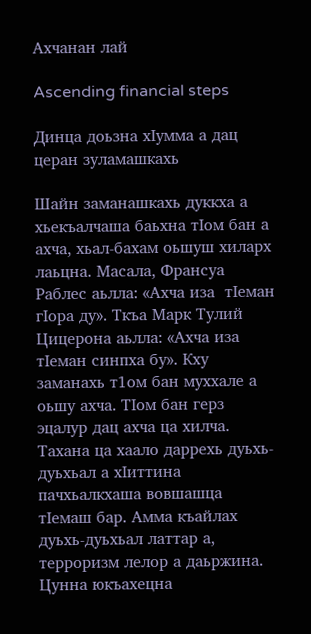Ахчанан лай

Ascending financial steps

Динца доьзна хIумма а дац церан зуламашкахь

Шайн заманашкахь дуккха а хьекъалчаша баьхна тIом бан а ахча, хьал-бахам оьшуш хиларх лаьцна. Масала, Франсуа Раблес аьлла: «Ахча иза  тIеман гIора ду». Ткъа Марк Тулий Цицерона аьлла: «Ахча иза тIеман синпха бу». Кху заманахь т1ом бан муххале а оьшу ахча. ТIом бан герз эцалур дац ахча ца хилча. Тахана ца хаало даррехь дуьхь-дуьхьал а хIиттина пачхьалкхаша вовшашца тIемаш бар. Амма къайлах дуьхь-дуьхьал латтар а, терроризм лелор а даьржина. Цунна юкъахецна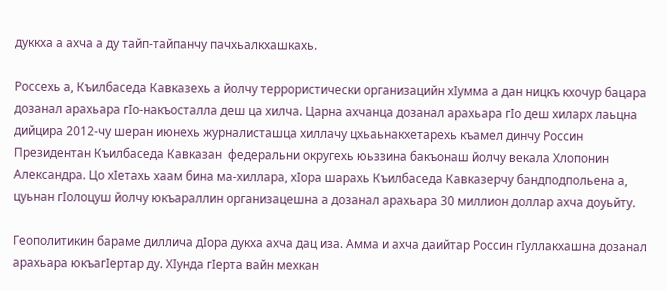дуккха а ахча а ду тайп-тайпанчу пачхьалкхашкахь.

Россехь а, Къилбаседа Кавказехь а йолчу террористически организацийн хIумма а дан ницкъ кхочур бацара дозанал арахьара гIо-накъосталла деш ца хилча. Царна ахчанца дозанал арахьара гIо деш хиларх лаьцна дийцира 2012-чу шеран июнехь журналисташца хиллачу цхьаьнакхетарехь къамел динчу Россин Президентан Къилбаседа Кавказан  федеральни округехь юьззина бакъонаш йолчу векала Хлопонин Александра. Цо хIетахь хаам бина ма-хиллара, хIора шарахь Къилбаседа Кавказерчу бандподпольена а, цуьнан гIолоцуш йолчу юкъараллин организацешна а дозанал арахьара 30 миллион доллар ахча доуьйту.

Геополитикин бараме диллича дIора дукха ахча дац иза. Амма и ахча даийтар Россин гIуллакхашна дозанал арахьара юкъагIертар ду. ХIунда гIерта вайн мехкан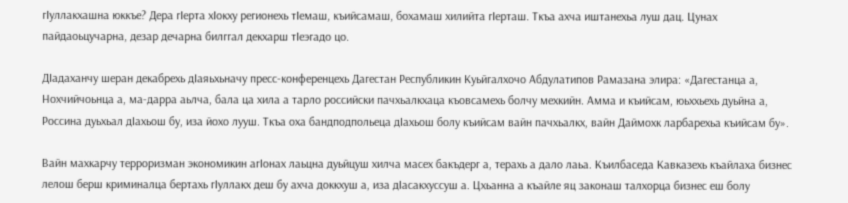гIуллакхашна юккъе? Дера гIерта хIокху регионехь тIемаш, къийсамаш, бохамаш хилийта гIерташ. Ткъа ахча иштанехьа луш дац. Цунах пайдаоьцучарна, дезар дечарна билггал декхарш тIеэгадо цо.

ДIадаханчу шеран декабрехь дIаяьхьначу пресс-конференцехь Дагестан Республикин Куьйгалхочо Абдулатипов Рамазана элира: «Дагестанца а, Нохчийчоьнца а, ма-дарра аьлча, бала ца хила а тарло российски пачхьалкхаца къовсамехь болчу мехкийн. Амма и къийсам, юьххьехь дуьйна а, Россина дуьхьал дIахьош бу, иза йохо лууш. Ткъа оха бандподпольеца дIахьош болу къийсам вайн пачхьалкх, вайн Даймохк ларбарехьа къийсам бу».

Вайн махкарчу терроризман экономикин агIонах лаьцна дуьйцуш хилча масех бакъдерг а, терахь а дало лаьа. Къилбаседа Кавказехь къайлаха бизнес лелош берш криминалца бертахь гIуллакх деш бу ахча доккхуш а, иза дIасакхуссуш а. Цхьанна а къайле яц законаш талхорца бизнес еш болу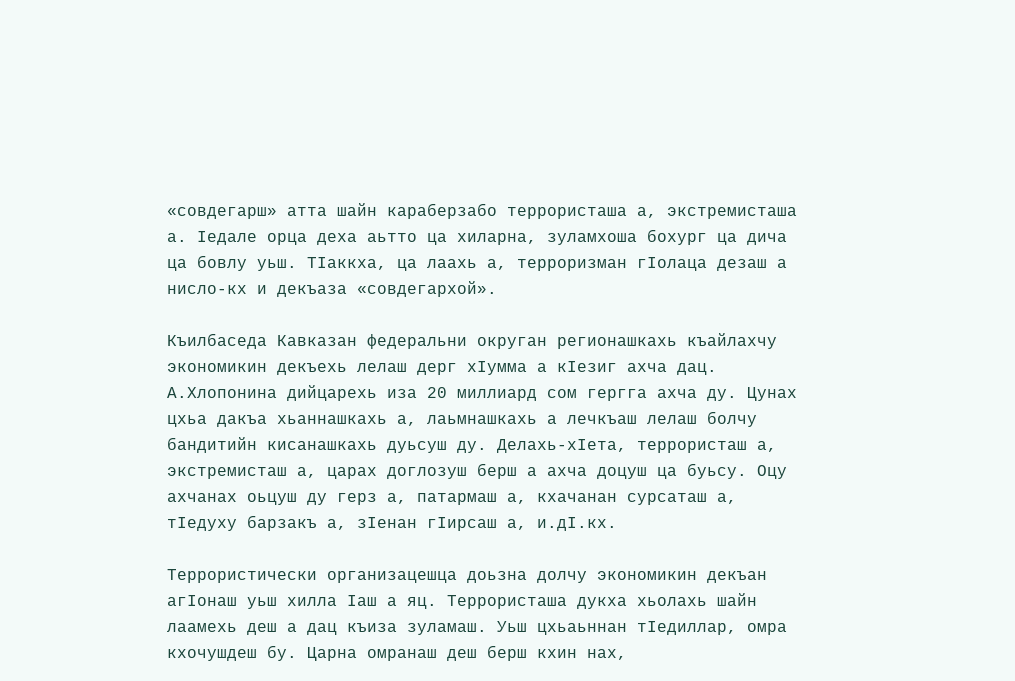«совдегарш» атта шайн караберзабо террористаша а, экстремисташа а. Iедале орца деха аьтто ца хиларна, зуламхоша бохург ца дича ца бовлу уьш. ТIаккха, ца лаахь а, терроризман гIолаца дезаш а нисло-кх и декъаза «совдегархой».

Къилбаседа Кавказан федеральни округан регионашкахь къайлахчу экономикин декъехь лелаш дерг хIумма а кIезиг ахча дац. А.Хлопонина дийцарехь иза 20 миллиард сом гергга ахча ду. Цунах цхьа дакъа хьаннашкахь а, лаьмнашкахь а лечкъаш лелаш болчу бандитийн кисанашкахь дуьсуш ду. Делахь-хIета, террористаш а, экстремисташ а, царах доглозуш берш а ахча доцуш ца буьсу. Оцу ахчанах оьцуш ду герз а, патармаш а, кхачанан сурсаташ а, тIедуху барзакъ а, зIенан гIирсаш а, и.дI.кх.

Террористически организацешца доьзна долчу экономикин декъан агIонаш уьш хилла Iаш а яц. Террористаша дукха хьолахь шайн лаамехь деш а дац къиза зуламаш. Уьш цхьаьннан тIедиллар, омра кхочушдеш бу. Царна омранаш деш берш кхин нах,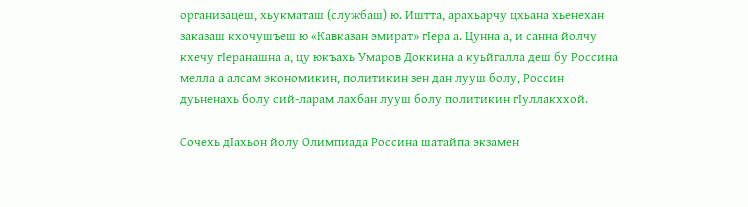организацеш, хьукматаш (службаш) ю. Иштта, арахьарчу цхьана хьенехан заказаш кхочушъеш ю «Кавказан эмират» гIера а. Цунна а, и санна йолчу кхечу гIеранашна а, цу юкъахь Умаров Доккина а куьйгалла деш бу Россина мелла а алсам экономикин, политикин зен дан лууш болу, Россин дуьненахь болу сий-ларам лахбан лууш болу политикин гIуллакххой.

Сочехь дIахьон йолу Олимпиада Россина шатайпа экзамен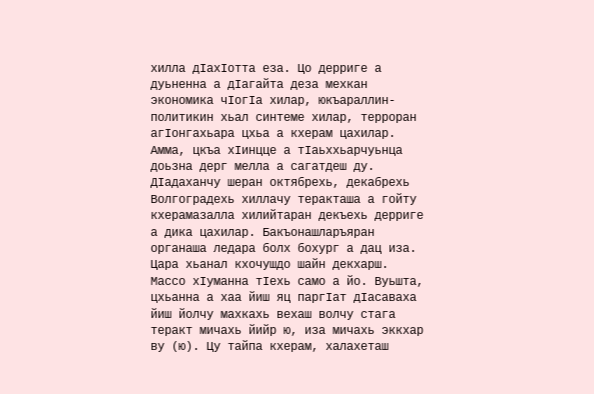хилла дIахIотта еза. Цо дерриге а дуьненна а дIагайта деза мехкан экономика чIогIа хилар, юкъараллин-политикин хьал синтеме хилар, терроран агIонгахьара цхьа а кхерам цахилар. Амма, цкъа хIинцце а тIаьххьарчуьнца доьзна дерг мелла а сагатдеш ду. ДIадаханчу шеран октябрехь, декабрехь Волгоградехь хиллачу теракташа а гойту кхерамазалла хилийтаран декъехь дерриге а дика цахилар. Бакъонашларъяран органаша ледара болх бохург а дац иза. Цара хьанал кхочушдо шайн декхарш. Массо хIуманна тIехь само а йо. Вуьшта, цхьанна а хаа йиш яц паргIат дIасаваха йиш йолчу махкахь вехаш волчу стага теракт мичахь йийр ю, иза мичахь эккхар ву (ю). Цу тайпа кхерам, халахеташ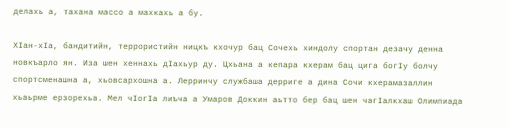делахь а, тахана массо а махкахь а бу.

ХIан-хIа, бандитийн, террористийн ницкъ кхочур бац Сочехь хиндолу спортан дезачу денна новкъарло ян. Иза шен хеннахь дIахьур ду. Цхьана а кепара кхерам бац цига богIу болчу спортсменашна а, хьовсархошна а. Лерринчу службаша дерриге а дина Сочи кхерамазаллин хьаьрме ерзорехьа. Мел чIогIа лиъча а Умаров Доккин аьтто бер бац шен чагIалкхаш Олимпиада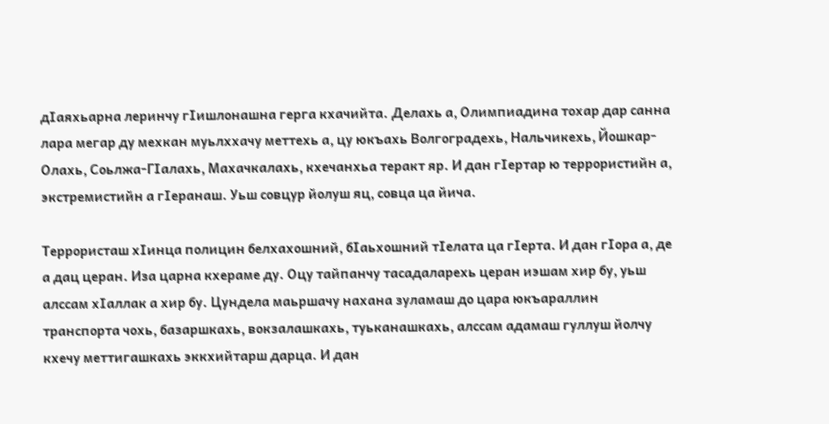дIаяхьарна леринчу гIишлонашна герга кхачийта. Делахь а, Олимпиадина тохар дар санна лара мегар ду мехкан муьлххачу меттехь а, цу юкъахь Волгоградехь, Нальчикехь, Йошкар-Олахь, Соьлжа-ГIалахь, Махачкалахь, кхечанхьа теракт яр. И дан гIертар ю террористийн а, экстремистийн а гIеранаш. Уьш совцур йолуш яц, совца ца йича.

Террористаш хIинца полицин белхахошний, бIаьхошний тIелата ца гIерта. И дан гIора а, де а дац церан. Иза царна кхераме ду. Оцу тайпанчу тасадаларехь церан иэшам хир бу, уьш алссам хIаллак а хир бу. Цундела маьршачу нахана зуламаш до цара юкъараллин транспорта чохь, базаршкахь, вокзалашкахь, туьканашкахь, алссам адамаш гуллуш йолчу кхечу меттигашкахь эккхийтарш дарца. И дан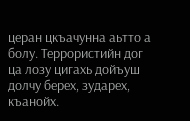церан цкъачунна аьтто а болу. Террористийн дог ца лозу цигахь дойъуш долчу берех, зударех, къанойх.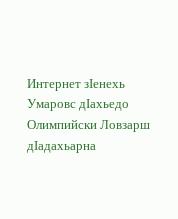Интернет зIенехь Умаровс дIахьедо  Олимпийски Ловзарш дIадахьарна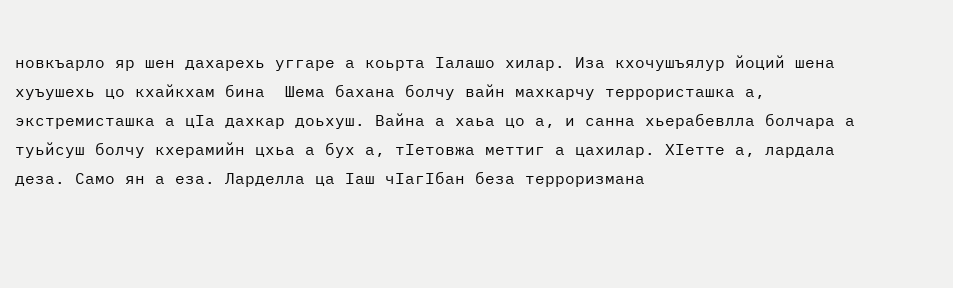новкъарло яр шен дахарехь уггаре а коьрта Iалашо хилар. Иза кхочушъялур йоций шена хуъушехь цо кхайкхам бина  Шема бахана болчу вайн махкарчу террористашка а, экстремисташка а цIа дахкар доьхуш. Вайна а хаьа цо а, и санна хьерабевлла болчара а туьйсуш болчу кхерамийн цхьа а бух а, тIетовжа меттиг а цахилар. ХIетте а, лардала деза. Само ян а еза. Ларделла ца Iаш чIагIбан беза терроризмана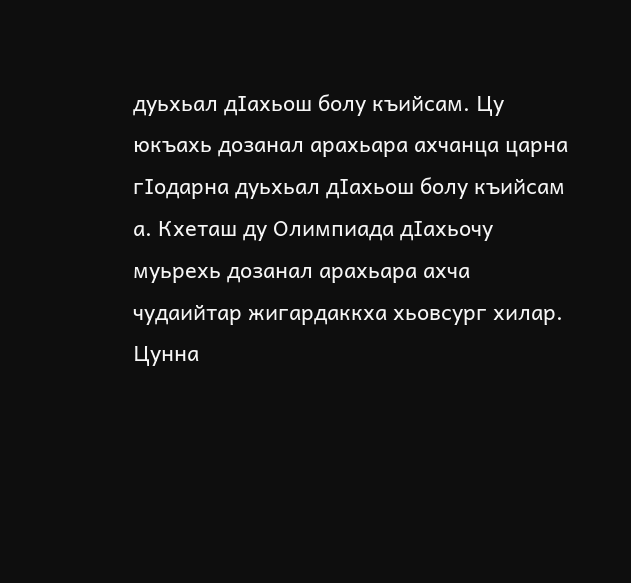дуьхьал дIахьош болу къийсам. Цу юкъахь дозанал арахьара ахчанца царна гIодарна дуьхьал дIахьош болу къийсам а. Кхеташ ду Олимпиада дIахьочу муьрехь дозанал арахьара ахча чудаийтар жигардаккха хьовсург хилар. Цунна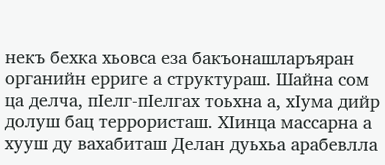некъ бехка хьовса еза бакъонашларъяран органийн ерриге а структураш. Шайна сом ца делча, пIелг-пIелгах тоьхна а, хIума дийр долуш бац террористаш. ХIинца массарна а хууш ду вахабиташ Делан дуьхьа арабевлла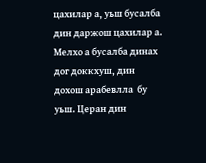цахилар а, уьш бусалба дин даржош цахилар а. Мелхо а бусалба динах дог доккхуш, дин дохош арабевлла  бу уьш. Церан дин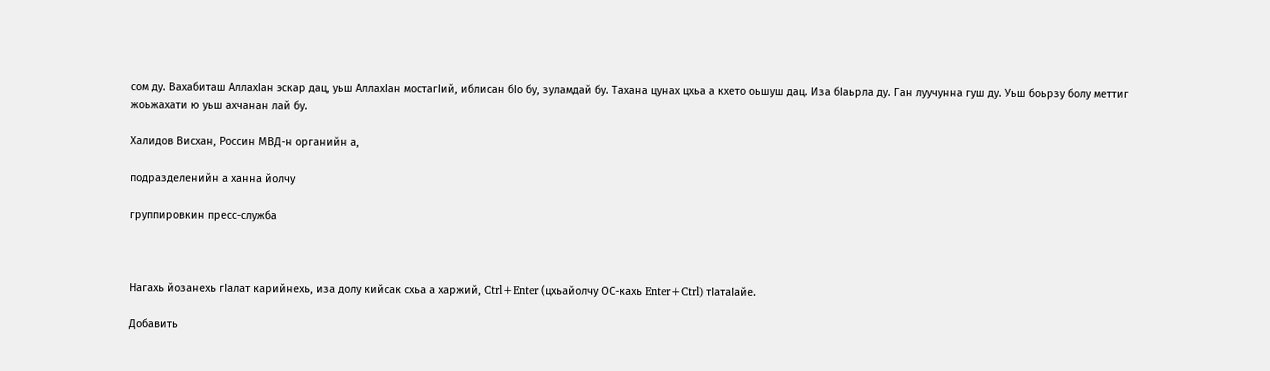сом ду. Вахабиташ АллахIан эскар дац, уьш АллахIан мостагIий, иблисан бIо бу, зуламдай бу. Тахана цунах цхьа а кхето оьшуш дац. Иза бIаьрла ду. Ган луучунна гуш ду. Уьш боьрзу болу меттиг жоьжахати ю уьш ахчанан лай бу.

Халидов Висхан, Россин МВД-н органийн а,

подразделенийн а ханна йолчу

группировкин пресс-служба



Нагахь йозанехь гIалат карийнехь, иза долу кийсак схьа а харжий, Ctrl+Enter (цхьайолчу ОС-кахь Enter+Ctrl) тIатаIайе.

Добавить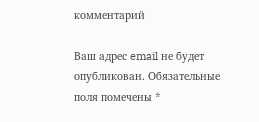комментарий

Ваш адрес email не будет опубликован. Обязательные поля помечены *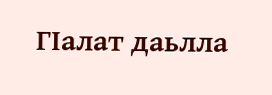ГIалат даьлла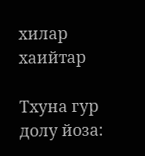хилар хаийтар

Тхуна гур долу йоза: